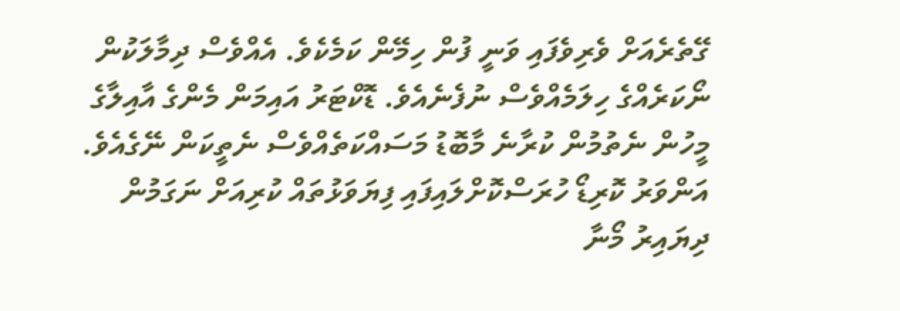ގޭތެރެއަށް ވެރިވެފައި ވަނީ ފުން ހިމޭން ކަމެކެވެ. އެއްވެސް ދިމާލަކުން ނޯކަރެއްގެ ހިލަމެއްވެސް ނުފެނެއެވެ. ޑޮކްޓަރު އައިމަން މެންގެ އާއިލާގެ މީހުން ނެތުމުން ކުރާނެ މާބޮޑު މަސައްކަތެއްވެސް ނެތީކަން ނޭގެއެވެ. އަންވަރު ކޮރިޑޯ ހުރަސްކޮށްލައިފައި ފިޔަވަޅުތައް ކުރިއަށް ނަގަމުން ދިޔައިރު މޯނާ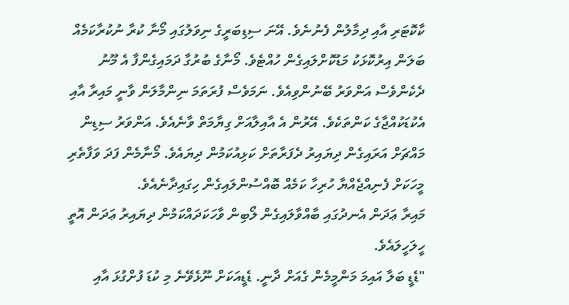ކާކޮޓަރި އާއި ދިމާލުން ފެނުނެވެ. އޭނަ ސިޑިބަރީގެ ނިވަލުގައި މޯނާ ކުރާ ނުކުރާކަމެއް ބަލަން އިރުކޮޅަކު މަޑުކޮށްލައިގެން ހުއްޓެވެ. މޯނާގެ ބުރުގާ ދަމައިގެންފާ އެ މޫނު ދެކެންވެސް އަންވަރު ބޭނުންވިއެވެ. ނަމަވެސް ފުރަތަމަ ނިންމާލަން ވާނީ މައިރާ އާއި އެކުޑަކުއްޖާގެ ކަންތަކެވެ. އޭރުން އެ އާއިލާއަށް ގިޔާމަތް ވާނެއެވެ. އަންވަރު ސިޑިން މައްޗަށް އަރައިގެން ދިޔައިރު ދެފަރާތަށް ކަޅިއުކަމުން ދިޔައެވެ. މޯނާމެން ފަދަ ވަފާތެރި މީހަކަށް ފެނިއްޖެއްޔާ ހުރިހާ ކަމެއް ބޮއްސުންލައިގެން ހިގައިދާނެއެވެ.
މައިރާ ޢަދަން އެނދުގައި ބާއްވާލައިގެން ލޯބިން ވާހަކަދައްކަމުން ދިޔައިރު ޢަދަން އޮތީ ހީލަހީލައެވެ.
"ޑެޑީ ބަލާ އައިމަ މަންމީމެން ގެއަށް ދާނީ. ޑެޑީއަކަށް ނޫޅެވޭނެ މި ކުޑަ ފުށްގުޅަ އާއި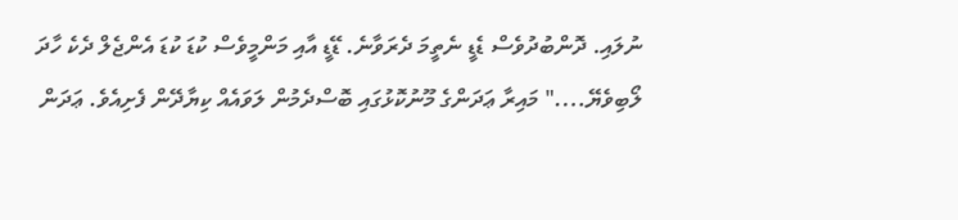ނުލައި. ދޮންބުދުވެސް ޑެޑީ ނެތީމަ ދެރަވާނެ. ޑޭޑީ އާއި މަންމީވެސް ކުޑަ ކުޑަ އެންޖެލް ދެކެ ހާދަ ލޯބިވެޔޭ...." މައިރާ ޢަދަންގެ މޫނުކޮޅުގައި ބޮސްދެމުން ލަވައެއް ކިޔާދޭން ފެށިއެވެ. ޢަދަން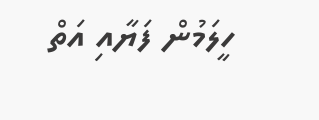ހީލަމުން ފަޔާއި އަތް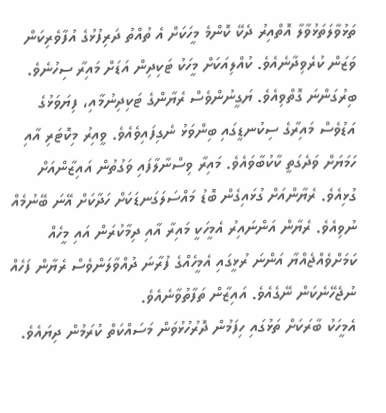ތަޅުވާލަތަޅުވާލާ އޮތްއިރު ދެކޭ ކޮންމެ މީހަކަށް އެ ތުއްތު ދަރިފުޅުގެ އުފާވެރިކަން ވަޒަން ކުރެވިދާނެއެވެ. ކުއްލިއަކަށް މީހަކު ޓަކިދިން އަޑަށް މައިރާ ސިހުނެވެ. ބިރުގަންނަ ގޮތްވިއެވެ. ޔަގީނުންވެސް ރެޔާންގެ ޓަކިދިނުމާއި، ފިޔަވަޅުގެ އަޑުވެސް މައިރާގެ ސިކުނޑީގައި ބިންވަޅު ނެގިފައިވެއެވެ. ވީއިރު މިކޮޓަރި އާއި ހަމަޔަށް ވަދެގަތީ ކާކުބާވައެވެ. މައިރާ ވިސްނާލާފައި ވަގުތުން އައިޒާންއަށް ގުޅިއެވެ. ރެޔާންއަށް ގުޅައިގެން ބޮޑު މައްސަލަގަނޑަކަށް ހަދާކަށް އޭނަ ބޭނުމެއް ނުވިއެވެ. ރެޔާން އަންނައިރު އެމީހަކީ މައިރާ އާއި ދިމާކުރަން އައި މީހެއް ކަމަށްވެއްޖެއްޔާ އަންނަ ރުޅީގައި އެމީހެއްގެ ފުރާނަ ދުއްވާލަންވެސް ރެޔާން ފަހެއް ނުޖެހޭނެކަން ނޭގެއެވެ. އައިޒާން ތަފާތުވާނެއެވެ.
އެމީހަކު ބާރަކަށް ތަޅުގައި ހިފަމުން ދޮރުހުޅުވަން މަސައްކަތް ކުރަމުން ދިޔައެވެ.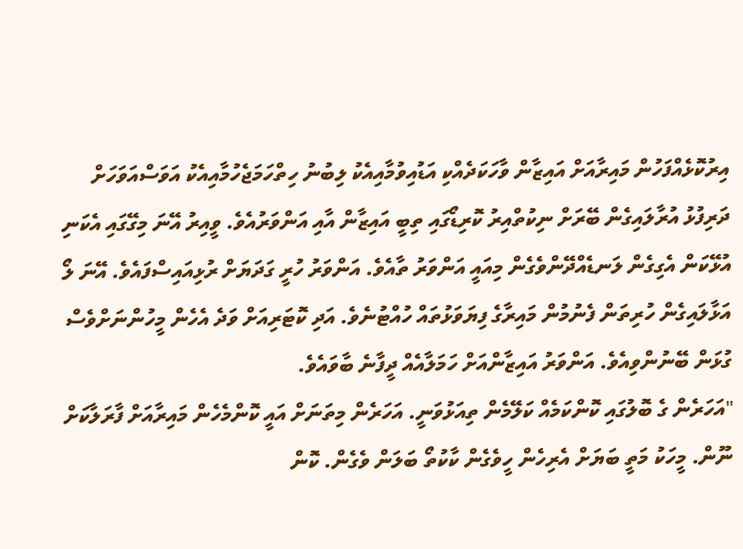އިރުކޮޅެއްފަހުން މައިރާއަށް އައިޒާން ވާހަކަދެއްކި އަޑުއިވުމާއިއެކު ލިބުނު ހިތްހަމަޖެހުމާއިއެކު އަވަސްއަވަހަށް ދަރިފުޅު އުރާލައިގެން ބޭރަށް ނިކުތްއިރު ކޮރިޑޯގައި ތިބީ އައިޒާން އާއި އަންވަރުއެވެ. ވީއިރު އޭނަ މިގޭގައި އެކަނި އުޅޭކަން އެގިގެން ލަނޑެއްދޭންވެގެން މިއައީ އަންވަރު ތާއެވެ. އަންވަރު ހުރީ ގަދަޔަށް ރުޅިއައިސްފައެވެ. އޭނަ ލޯ އަޅާލައިގެން ހުރިތަން ފެނުމުން މައިރާގެ ފިޔަވަޅުތައް ހުއްޓުނެވެ. އަދި ކޮޓަރިއަށް ވަދެ އެހެން މީހުންނަށްވެސް ގުޅަން ބޭނުންވިއެވެ. އަންވަރު އައިޒާންއަށް ހަމަލާއެއް ދީފާނެ ބާވައެވެ.
"އަހަރެން ގެ ބޮލުގައި ކޮންކަމެއް ކަލޭމެން ތިއަޅުވަނީ. އަހަރެން މިތަނަށް އައީ ކޮންމެހެން މައިރާއަށް ފާރަލާކަށް ނޫން. މީހަކު މަތީ ބަޔަށް އެރިހެން ހީވެގެން ކާކުތޯ ބަލަން ވެގެން. ކޮން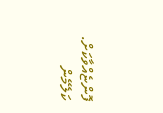ފޮންޏެއްވާކަށް. ކަލޭމެން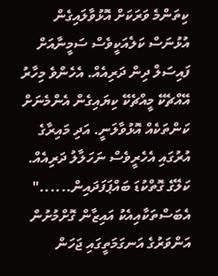ކިތަންމެ ވަރަކަށް އޮޅުވާލައިގެން އުޅުނަސް ކަލެއަކީވެސް ސަމީނާއަށް ފައިސަލް ދިން ދަރިއެއް. އެހެންވެ މިހާރު އޭއްޗެކޭ މީއްޗެކޭ ކިޔައިގެން އެންމެނަށް ކަންތަކެއް އޮޅުވާލަނީ. އަދި މައިރާގެ އުރުގައި އެހެރީވެސް ނަހަލާލު ދަރިއެއް. ކަލޭގެ ގޮތްކުޑަ ބައްޕަފަދައިން......" އެބަސްތަކާއިއެކު އައިޒާން ގޮށްމުށުން އަންވަރުގެ އަނގަމަތީގައި ޖަހަން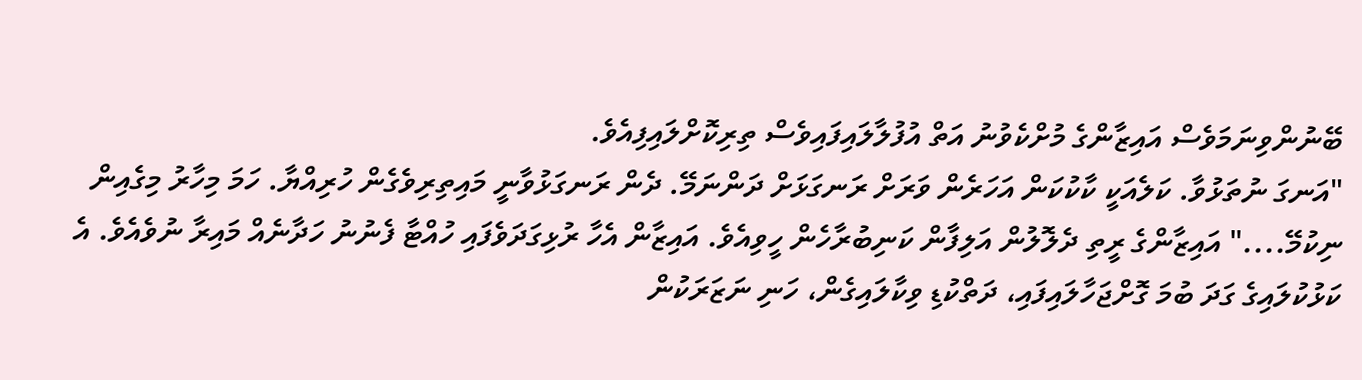ބޭނުންވިނަމަވެސް އައިޒާންގެ މުށްކެވުނު އަތް އުފުލާލައިފައިވެސް ތިރިކޮށްލައިފިއެވެ.
"އަނގަ ނުތަޅުވާ. ކަލެއަކީ ކާކުކަން އަހަރެން ވަރަށް ރަނގަޅަށް ދަންނަމޭ. ދެން ރަނގަޅުވާނީ މައިތިރިވެގެން ހުރިއްޔާ. ހަމަ މިހާރު މިގެއިން ނިކުމޭ...." އައިޒާންގެ ރީތި ދެލޮލުން އަލިފާން ކަނިބުރާހެން ހީވިއެވެ. އައިޒާން އެހާ ރުޅިގަދަވެފައި ހުއްޓާ ފެނުނު ހަދާނެއް މައިރާ ނުވެއެވެ. އެ ކަޅުކުލައިގެ ގަދަ ބުމަ ގޮށްޖަހާލައިފައި، ދަތްކުޑި ވިކާލައިގެން، ހަނި ނަޒަރަކުން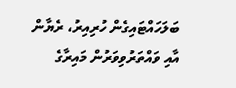ބަލަހައްޓައިގެން ހުރިއިރު، ރެޔާން އާއި ވައްތަރުވިވަރުން މައިރާގެ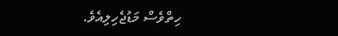ހިތްވެސް މަޑުޖެހިލިއެވެ.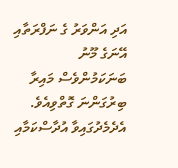އަދި އަންވަރު ގެ ނަފްރަތާއި އޭނަގެ މޫނު ބަނަކަމުންވެސް މައިރާ ބިރުގަންނަ ގޮތްވިއެވެ. އެދެމެދުގައިވާ އުދާސްކަމާއި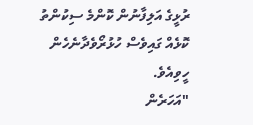ރުޅީގެ އަލިފާނުން ކޮންމެ ސިކުންތު ކޮޅެއް ގައިވެސް ހުޅުރޯވެދާނެހެން ހީވިއެވެ.
"އަހަރެން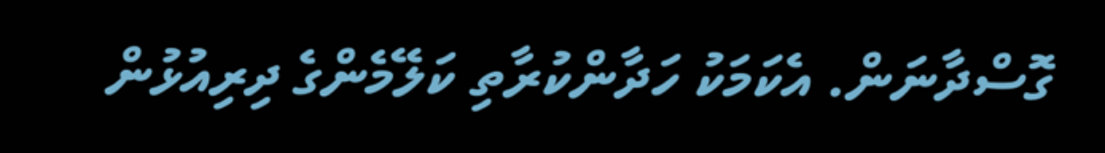ގޮސްދާނަން. އެކަމަކު ހަދާންކުރާތި ކަލޭމެންގެ ދިރިއުޅުން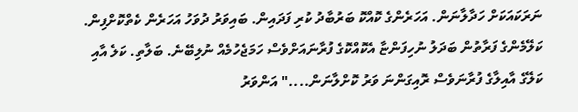ނަރަކައަކަށް ހަދާލާނަން. އަހަރެންގެ ކޮއްކޮ ބަރުބާދު ކުރި ފަދައިން. ބައިވަރު ދުވަހު އަހަރެން ކެތްކޮށްފިން. ކަލޭމެންގެ ފަރާތުން ބަދަލު ނުހިފަންޏާ އެކޮއްކޮގެ ފުރާނައަށްވެސް ހަމަޖެހުމެއް ނުލިބޭނެ. ބަލާތި. ކަލެ އާއި ކަލޭގެ އާއިލާގެ ފުރާނަވެސް ރޮއިގަންނަ ވަރު ކޮށްލާނަން...." އަންވަރު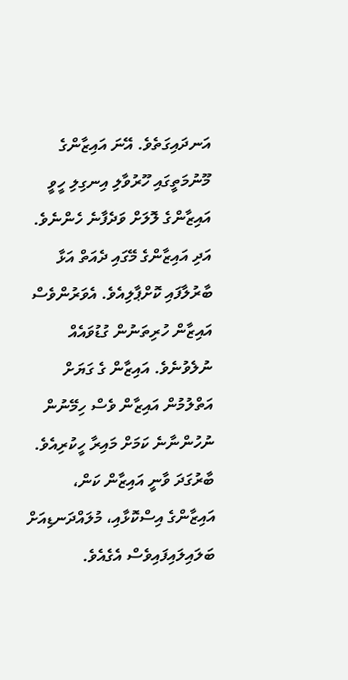އަނދައިގަތެވެ. އޭނަ އައިޒާންގެ މޫނުމަތީގައި ހޫރުވާލި އިނގިލި ހީވީ އައިޒާންގެ ލޮލަށް ވަދެފާނެ ހެންނެވެ. އަދި އައިޒާންގެ މޭގައި ދެއަތް އަޅާ ބާރުލާފައި ކޮށްޕާލިއެވެ. އެވަރުންވެސް އައިޒާން ހުރިތަނުން ގުޑުވައެއް ނުލެވުނެވެ. އައިޒާން ގެ ގަޔަށް އަތްލުމުން އައިޒާން ވެސް ހިމޭނުން ނުހުންނާނެ ކަމަށް މައިރާ ހީކުރިއެވެ. ބާރުގަދަ ވާނީ އައިޒާން ކަން، އައިޒާންގެ އިސްކޮޅާއި، މުލައްދަނޑިއަށް ބަލައިލައިފައިވެސް އެގެއެވެ.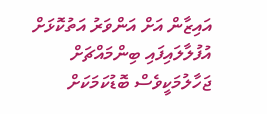އައިޒާން އަށް އަންވަރު އަތުކޮޅަށް އުފުލާލައިފައި ބިންމައްޗަށް ޖަހާލުމަކީވެސް ބޮޑުކަމަކަށް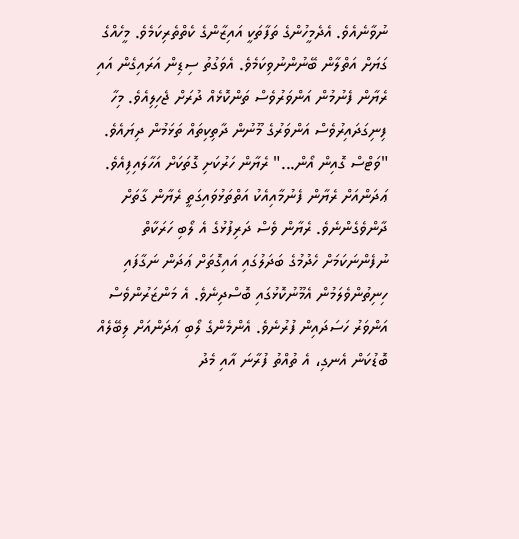ނުވާނެއެވެ. އެދެމީހުންގެ ތަފާތަކީ އައިޒާންގެ ކެތްތެރިކަމެވެ. މީހެއްގެ ގަޔަށް އަތްލާން ބޭނުންނުވިކަމެވެ. އެވަގުތު ސިޑިން އަރައިގެން އައި ރެޔާން ފެނުމުން އަންވަރުވެސް ތަންކޮޅެއް ދުރަށް ޖެހިލިއެވެ. މިހާ ފިނިގަދައިރުވެސް އަންވަރުގެ މޫނުން ދާތިކިތައް ތަޅަމުން ދިޔައެވެ.
"ވަޓްސް ގޮއިން އޯން..." ރެޔާން ހަރުކަށި ގޮތަކަށް އަހާލައިފިއެވެ. ޢަދަންއަށް ރެޔާން ފެނުމާއިއެކު އަތްތަޅުވައިގަތީ ރެޔާން ގާތަށް ދާންވެގެންނެވެ. ރެޔާން ވެސް ދަރިފުޅުގެ އެ ލޯބި ހަރަކާތް ނުފެންނަކަމަށް ހެދުމުގެ ބަދަލުގައި އައިގޮތަށް ޢަދަން ނަގާފައި ހިނިތުންވެލަމުން އެމޫނުކޮޅުގައި ބޮސްދިނެވެ. އެ މަންޒަރުންވެސް އަންވަރު ހަސަދައިން ފުރުނެވެ. އެންމެންގެ ލޯބި ޢަދަންއަށް ލިބޭލެއް ބޮޑުކަން އެނގި، އެ ތުއްތު ފުރާނަ އާއި މެދު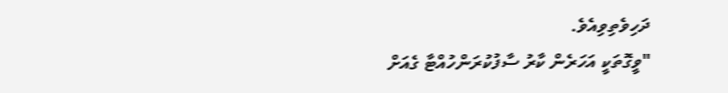ދަހިވެތިވިއެވެ.
"ވީގޮތަކީ އަހަރެން ކާރު ސާފުކުރަންހުއްޓާ ގެއަށް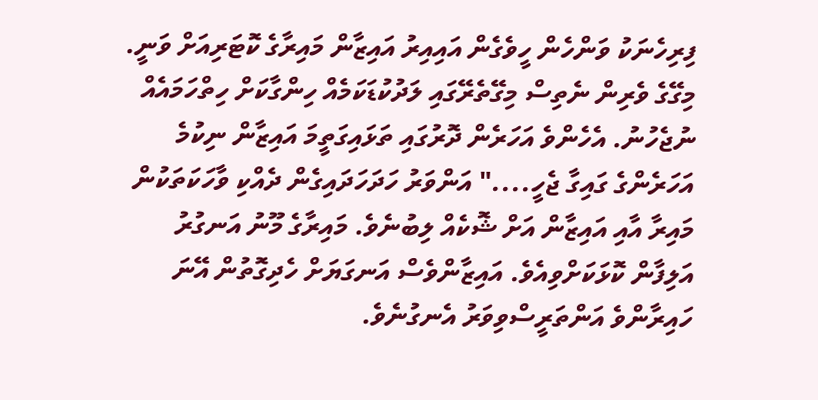ފިރިހެނަކު ވަންހެން ހީވެގެން އައިއިރު އައިޒާން މައިރާގެ ކޮޓަރިއަށް ވަނީ. މިގޭގެ ވެރިން ނެތިސް މިގޭތެރޭގައި ލަދުކުޑަކަމެއް ހިންގާކަށް ހިތްހަމައެއް ނުޖެހުނު. އެހެންވެ އަހަރެން ދޮރުގައި ތަޅައިގަތީމަ އައިޒާން ނިކުމެ އަހަރެންގެ ގައިގާ ޖެހީ...." އަންވަރު ހަދަހަދައިގެން ދެއްކި ވާހަކަތަކުން މައިރާ އާއި އައިޒާން އަށް ޝޮކެއް ލިބުނެވެ. މައިރާގެ މޫނު އަނގުރު އަލިފާން ކޮޅަކަށްވިއެވެ. އައިޒާންވެސް އަނގަޔަށް ހެދިގޮތުން އޭނަ ހައިރާންވެ އަންތަރީސްވިވަރު އެނގުނެވެ.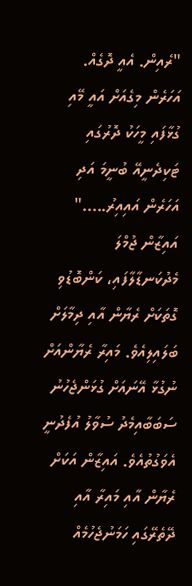"ރެއިން. އެއީ ދޮގެއް. އަހަރެން މިގެއަށް އައީ މޭއި ގުޅާފައި މީހަކު ދޮރުގައި ޓަކިދެނީއޭ ބުނީމަ އަދި އަހަރެން އައިއިރު....." އައިޒާން ޖުމްލަ މެދުކަނޑާލާފައި، ކަންބޮޑުވި ގޮތަކަށް ރެޔާން އާއި ދިމާލަށް ބަލައިލިއެވެ. މައިރާ ރެޔާންއަށް ނުގުޅާ އޭނައަށް ގުޅަންޖެހުނު ސަބަބާއިމެދު ސުވާލު އުފެދުނީ އެވަގުތުއެވެ. އައިޒާން އަކަށް ރެޔާން އާއި މައިރާ އާއި ދޭތެރޭގައި ހަމަނުޖެހުމެއް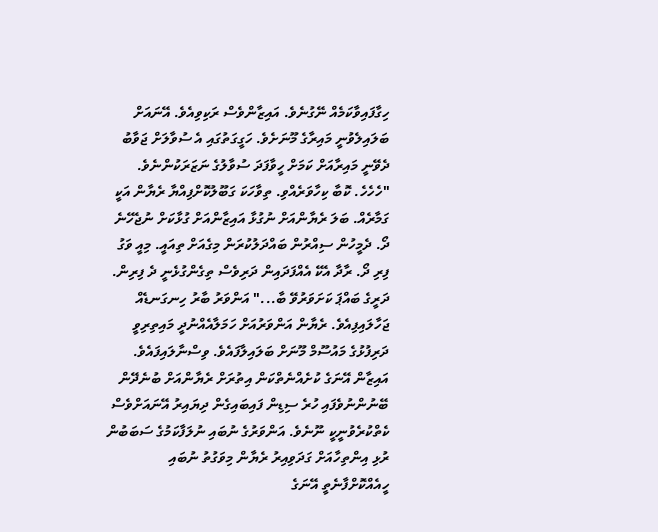ހިގާފައިވާކަމެއް ނޭގުނެވެ. އައިޒާންވެސް ރަކިވިއެވެ. އޭނައަށް ބަލައިލެވުނީ މައިރާގެ މޫނަށެވެ. ހަގީގަތުގައި އެ ސުވާލަށް ޖަވާބު ދެވޭނީ މައިރާއަށް ކަމަށް ހީވާފަދަ ސުވާލުގެ ނަޒަރަކުންނެވެ.
"ހެހެހެ. ކޮބާ ކިހާވަރެއްވި. ތިވާހަކަ ގަބޫލުކޮށްފިއްޔާ ރެޔާން އަކީ ގަމާރެއް. ބަލަ ރެޔާންއަށް ނުގުޅާ އައިޒާންއަށް ގުޅާކަށް ނުޖެހޭނެ ދޯ. ދެމީހުން ސިއްރުން ބައްދަލުކުރަން މިގެއަށް ތިއައީ. މިއީ ވަގު ފިރި ދޯ. ރާދާ އެކޭ އެއްފަދައިން ދަރިވެސް ތިގެންގުޅެނީ ދެ ފިރިން. ދަރީގެ ބައްޕަ ކަށަވަރުވޭ ބާ..." އަންވަރު ބާރު ހިނގަނޑެއް ޖަހާލައިފިއެވެ. ރެޔާން އަންވަރުއަށް ހަމަލާއެއްނުދީ މައިތިރިވީ ދަރިފުޅުގެ މައުސޫމް މޫނަށް ބަލައިލާފައެވެ. ވިސްނާލައިފައެވެ. އައިޒާން އޭނަގެ ކުށެއްނެތްކަން އިތުރަށް ރެޔާންއަށް ބުނެދޭން ބޭނުންނުވެފައި ހުރެ ސިޑިން ފައިބައިގެން ދިޔައިރު އޭނައަށްވެސް ކެތްކުރެވުނީކީ ނޫނެވެ. އަންވަރުގެ ނުބައި ނުލަފާކަމުގެ ސަބަބުން ރުޅި އިންތިހާއަށް ގަދަވިއިރު ރެޔާން މިވަގުތު ނުބައި ހީއެއްކޮށްފާނެތީ އޭނަގެ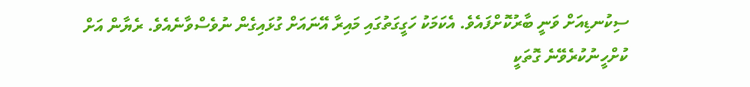ސިކުނޑިއަށް ވަނީ ބާރުކޮށްފައެވެ. އެކަމަކު ހަގީގަތުގައި މައިރާ އޭނައަށް ގުޅައިގެން ނުވެސްވާނެއެވެ. ރެޔާން އަށް ކުށްހީނުކުރެވޭނެ ގޮތަކީ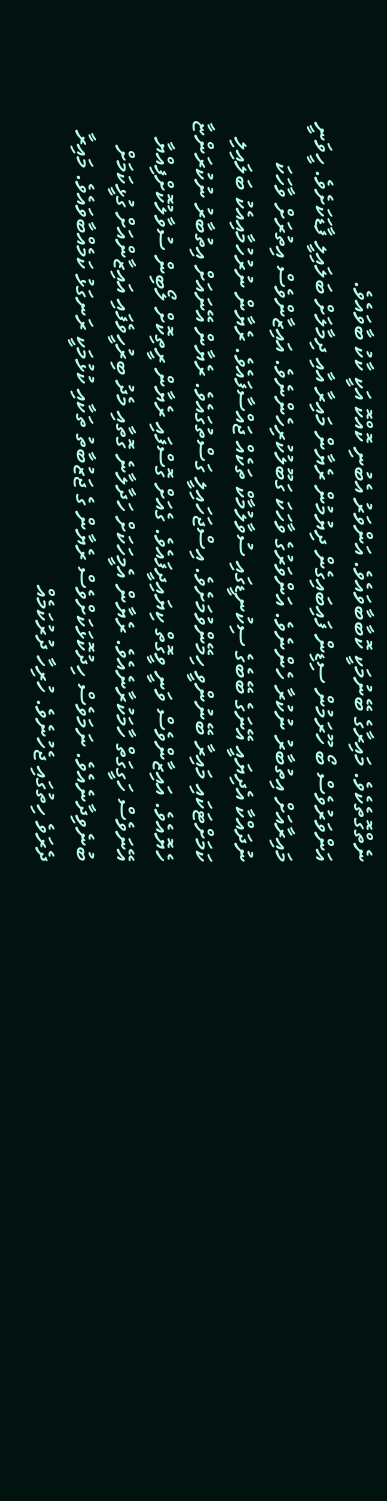ނެތްގޮތެކެވެ. މައިރާގެ ބޭނުމަކީ ކޮބާބާވައެވެ. އަންވަރު އެބުނި ކޮއްކޮ އަކީ ކާކު ބާވައެވެ.
އަންވަރުވެސް ބޯ ހޫރަމުން ސިޑިން ފައިބައިގެން ދިޔުމުން ރެޔާން މައިރާ އާއި ދިމާލަށް ބަލައިލީ ފާޑަކަށެވެ. ހީވަނީ މައިރާއަށް އިތުބާރު ނުކުރާ ހެންނެވެ. އަންވަރުގެ ވާހަކަ ގަބޫލުކުރިހެންނެވެ. އައިޒާންވެސް އިތުރަށް ވާހަކަ ނުދައްކާ އެދިޔައީ އޭނަގެ ބޭބެގެ ސިކުނޑީގައި ސުވާލުމާކް ތަކެއް ޖައްސާފައެވެ. ރެޔާން ނުރުހުމާއިއެކު ބަލައިލި ކަމަށްޓަކައި މައިރާ ބޭނުންވީ ހިމޭންވުމަށެވެ. އިސްޖަހައިލީ ގަސްތުގައެވެ. ރެޔާން އޭނައަށް އިތުބާރު ނުކުރަންޏާ ހެޔޮއެވެ. އައިޒާންވެސް ވަނީ ވީގޮތް ކިޔައިދީފައެވެ. ގެއަށް ގޮސްފައި ރެޔާން ރީތިކޮށް ލޯބިން ސުވާލުކޮށްފިއްޔާ އޭނަވެސް ހަގީގަތް ހާމަކުރާނެއެވެ. ރެޔާން އެމީހަކަށް ހަދާލާނެ ގޮތާއި މެދު ބިރުހީވެފައި އައިޒާންއަށް ގުޅީކަމަށް ބުނެވިދާނެއެވެ. ނަމަވެސް ހިދުކޮޅަކަށްވެސް ރެޔާން ގެ ޖަޒުބާތު ތަކާއި ކުޅުމަކީ ރަނގަޅު ކަމެއްބާވައެވެ. މައިރާ ދެރަވެ ހިތުގައި ޖެހުނެވެ. ހުރިހާ ދުރުކަމެއް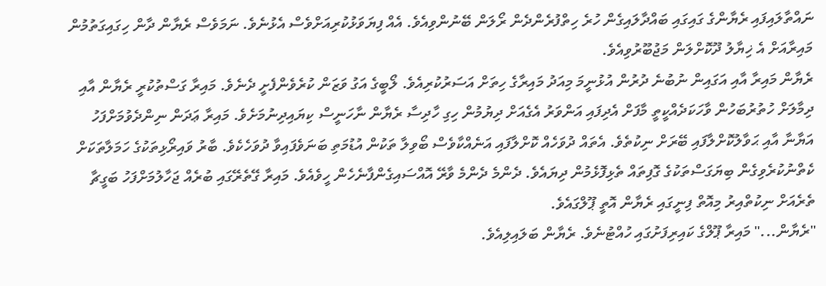ނައްތާލައިފައި ރެޔާންގެ ގައިގައި ބައްދާލައިގެން ހުރެ ހިތްފުރެންދެން ރޯލަން ބޭނުންވިއެވެ. އެއް ފިޔަވަޅުކުރިއަށްވެސް އެޅުނެވެ. ނަމަވެސް ރެޔާން ދާން ހިގައިގަތުމުން މައިރާއަށް އެ ޚިޔާލު ދޫކޮށްލަން މަޖުބޫރުވިއެވެ.
ރެޔާން މައިރާ އާއި އަގައިން ނުބުނެ ދުރުން އުޅުނީމަ މިއަދު މައިރާގެ ހިތަށް އަސަރުކުރިއެވެ. ލޯބީގެ އަގު ވަޒަން ކުރެވެންފެށީ ދެނެވެ. މައިރާ ގަސްތުކުރީ ރެޔާން އާއި ދިމާލަށް ހުތުރުބަހުން ވާހަކަދެއްކީތީ މާފަށް އެދިފައި އަންވަރު އެގެއަށް ދިޔުމުން ހިގި ހާދިސާ ރެޔާން ނާހަނީސް ކިޔައިދިނުމަށެވެ. މައިރާ ޢަދަން ނިންދެވުމަށްފަހު އަޔާނާ އާއި ޙަވާލުކޮށްލާފައި ބޭރަށް ނިކުތެވެ. އެތައް ދުވަހެއް ކޮށްލާފައި އަނެއްކާވެސް ބޯވިލާ ތަކުން އުޑުމަތި ބަނަވެފައިވާ ދުވަހެކެވެ. ބާރު ވައިރޯޅިތަކުގެ ހަމަލާތަކަށް ކެތްނުކުރެވިގެން ބިޔަގަސްތަކުގެ ގޮފިތައް ތެޅިފޮޅެމުން ދިޔައެވެ. ދެންމެ ދެންމެ ވާރޭ އޮއްސައިގެންފާނެހެން ހީވެއެވެ. މައިރާ ގޭތެރޭގައި ބުރެއް ޖަހާލުމަށްފަހު ބަގީޗާ ތެރެއަށް ނިކުތްއިރު މިއޮތް ފިނީގައި ރެޔާން އޮތީ ޕޫލްގައެވެ.
"ރެޔާން..." މައިރާ ޕޫލްގެ ކައިރިފަށުގައި ހުއްޓުނެވެ. ރެޔާން ބަލައިލިއެވެ.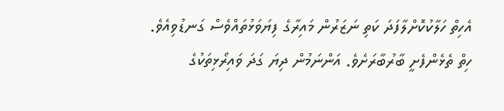އެހިތް ހަލާކުކޮށްލާފަދަ ކަތި ނަޒަރުން މައިރާގެ ފިޔަވަޅުތައްވެސް ގަނޑުވިއެވެ. ހިތް ތެޅެންފެށީ ބާރުބާރަށެވެ. އަންނަމުން ދިޔަ ގަދަ ވައިރޯޅިތަކުގެ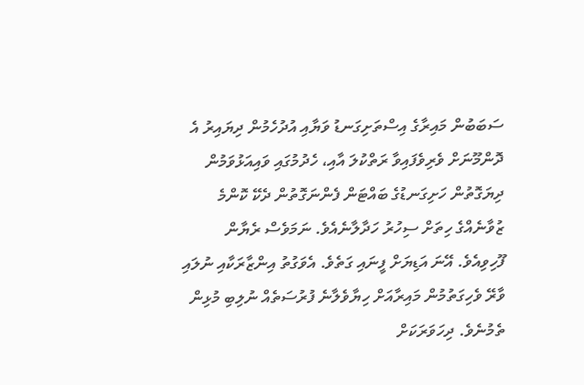ސަބަބުން މައިރާގެ އިސްތަށިގަނޑު ވަޔާއި އުދުހެމުން ދިޔައިރު އެ ދޮންމޫނަށް ވެރިވެފައިވާ ރަތްކުލަ އާއި، ހެދުމުގައި ވައިއަޅުވަމުން ދިޔަގޮތުން ހަށިގަނޑުގެ ބައްޓަން ފެންނަގޮތުން ދެކޭ ކޮންމެ ޒުވާނެއްގެ ހިތަށް ސިހުރު ހަދާލާނެއެވެ. ނަމަވެސް ރެޔާން ފޫހިވިއެވެ. އޭނަ އަޑިޔަށް ފީނައި ގަތެވެ. އެވަގުތު އިންޒާރަކާއި ނުލައި ވާރޭ ވެހިގަތުމުން މައިރާއަށް ހިޔާވެލާނެ ފުރުސަތެއް ނުލިބި މުޅިން ތެމުނެވެ. ދިހަވަރަކަށް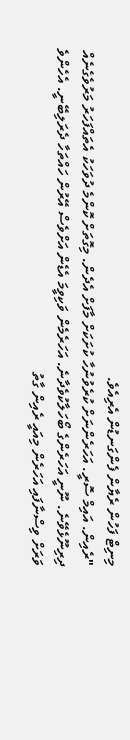މިނިޓް ފަހުން ރެޔާން ފެންގަނޑުން އެރިއެވެ.
"ރެއިން. އައިމް ސޮރީ. އަހަރެންނަށް ކުރެވުނުހާ ކުށަކަށް މާފަށް އެދެން. މިގޮތަށް ކޮންމެ ދުވަހަކު އެތައްފަހަރު މަރުވެގެނެއް ދިރިނޫޅެވޭނެ. ނޫނީ އަހަރެންގެ ބޯހަލާކުވެދާނެ. އަހަރެމެން ވަކިވީމަ އެޑެން އަށްވެސް އޭރުން ހައްތަހާ ދެރަލިބޭނީ. އެހެންވެ ވަރަށް ވިސްނާފައި އަހަރެން މިއައީ ރެއިން ގާތު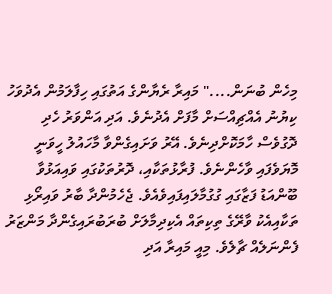މިހެން ބުނަން...." މައިރާ ރެޔާންގެ އަތުގައި ހިފާލަމުން އެދުވަހު ކިޔުނު އެއްޗިއްސަށް މާފަށް އެދުނެވެ. އަދި އަންވަރު ހެދި ދޮގުވެސް ހާމަކޮށްދިނެވެ. އޭރު ވަށައިގެންވާ މާހައުލު ހީވަނީ މޮޔަވެފައި ވާހެންނެވެ. ފުރާޅުތަކާއި، ދޮރުތަކުގައި ވައިއަޅުވާ ބޫންއަޑު ފަޒާގައި ގުގުމާލައިފައިވެއެވެ. ޖެހެމުންދާ ބާރު ވައިރޯޅި ތަކާއިއެކު ވާރޭގެ ތިކިތައް އެކިދިމާލަށް ބުރަބުރައިގެންދާ މަންޒަރު ފެންނަލެއް ޗާލެވެ. މިއީ މައިރާ އަދި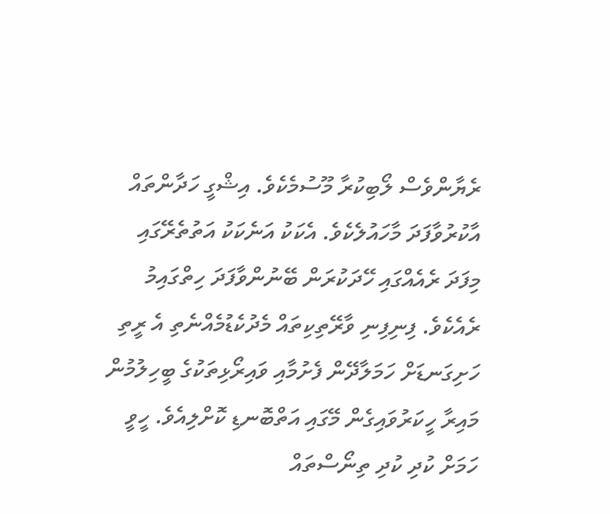ރެޔާންވެސް ލޯބިކުރާ މޫސުމެކެވެ. އިޝްގީ ހަދާންތައް އާކުރުވާފަދަ މާހައުލެކެވެ. އެކަކު އަނެކަކު އަތުތެރޭގައި މިފަދަ ރެއެއްގައި ހޭދަކުރަން ބޭނުންވާފަދަ ހިތްގައިމު ރެއެކެވެ. ފިނިފިނި ވާރޭތިކިތައް މެދުކެޑުމެއްނެތި އެ ރީތި ހަށިގަނޑަށް ހަމަލާދޭން ފެށުމާއި ވައިރޯޅިތަކުގެ ބީހިލުމުން މައިރާ ހީކަރުވައިގެން މޭގައި އަތްބޮނޑި ކޮށްލިއެވެ. ހީވީ ހަމަށް ކުދި ކުދި ތިނޯސްތައް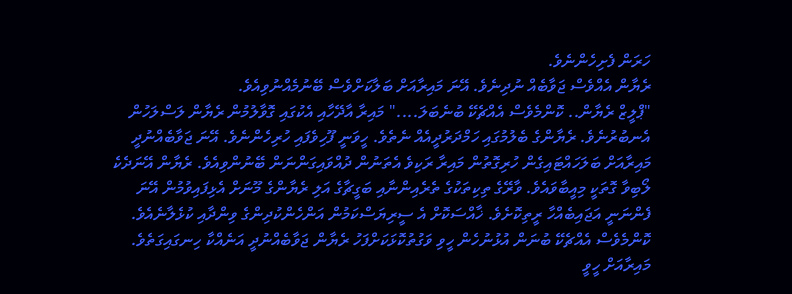ހަރަން ފެށިހެންނެވެ.
ރެޔާން އެއްވެސް ޖަވާބެއް ނުދިނެވެ. އޭނަ މައިރާއަށް ބަލާކަށްވެސް ބޭނުމެއްނުވިއެވެ.
"ޕްލީޒް ރެޔާން.. ކޮންމެވެސް އެއްޗެކޭ ބުނެބަލަ...." މައިރާ އާދޭހާއި އެކުގައި ގޮވާލުމުން ރެޔާން ލަސްލަހުން އެނބުރުނެވެ. ރެޔާންގެ ބެލުމުގައި ހަމްދަރުދީއެއް ނެތެވެ. ހީވަނީ ފޫހިވެފައި ހުރިހެންނެވެ. އޭނަ ޖަވާބެއްނުދީ މައިރާއަށް ބަލަހައްޓައިގެން ހުރިގޮތުން މައިރާ ރަކިވެ އެތަނުން ދުއްވައިގަންނަން ބޭނުންވިއެވެ. ރެޔާން އޭނަދެކެ ލޯބިވާ ގޮތަކީ މިއީބާވައެވެ. ވާރޭގެ ތިކިތަކުގެ ތެރެއިންނާއި ބަގީޗާގެ އަލި ރެޔާންގެ މޫނަށް އެޅިފައިވުމުން އޭނަ ފެންނަނީ އަޖައިބެއްހާ ރީތިކޮށެވެ. ޚާއްސަކޮށް އެ ސީރިޔަސްކަމުން އަންހެންކުދިންގެ ވިންދާއި ކުޅެލާނެއެވެ.
ކޮންމެވެސް އެއްޗެކޭ ބުނަން އުޅުނުހެން ހީވި ވަގުތުކޮޅަކަށްފަހު ރެޔާން ޖަވާބެއްނުދީ އަނެއްކާ ހިނގައިގަތެވެ. މައިރާއަށް ހީވީ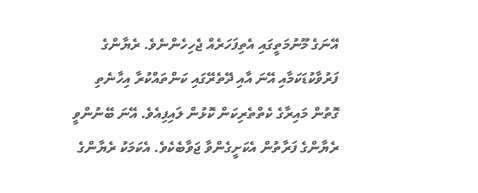އޭނަގެ މޫނުމަތީގައި އެތިފަހަރެއް ޖެހިހެންނެވެ. ރެޔާންގެ ފަރުވާކުޑަކަމާއި އޭނަ އާއި ދޭތެރޭގައި ކަންތައްކުރާ އިހާނެތި ގޮތުން މައިރާގެ ކެތްތެރިކަން ކޮޅުން ލައިފިއެވެ. އޭނަ ބޭނުންވީ ރެޔާންގެ ފަރާތުން އެކަށީގެންވާ ޖަވާބެކެވެ. އެކަމަކު ރެޔާންގެ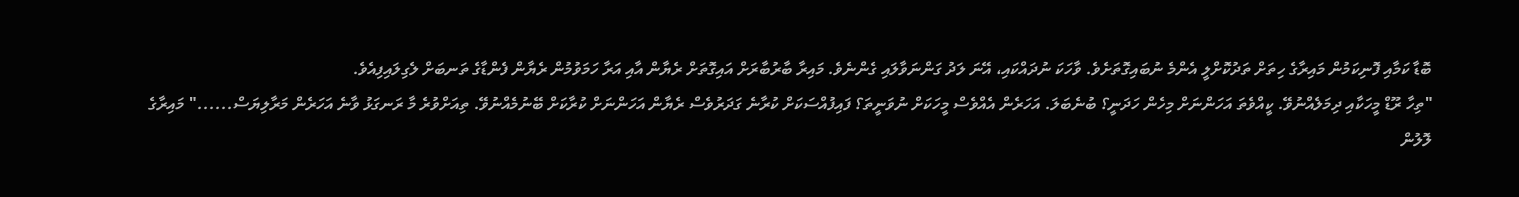ބޮޑާ ކަމާއި ފޮނިކަމުން މައިރާގެ ހިތަށް ތަދުކޮށްލީ އެންމެ ނުބައިގޮތަށެވެ. ވާހަކަ ނުދައްކައި، އޭނަ ލަދު ގަންނަވާލައި ގެންނެވެ. މައިރާ ބާރުބާރަށް އައިގޮތަށް ރެޔާން އާއި އަރާ ހަމަވުމުން ރެޔާން ފެންޑާގެ ތަނބަށް ލެގިލައިފިއެވެ.
"ތިހާ ރޫޑް މީހަކާއި ދިމަލެއްނުވޭ. ކީއްވެތަ އަހަންނަށް މިހެން ހަދަނީ؟ ބުނެބަލަ. އަހަރެން އެއްވެސް މީހަކަށް ނުވަނީތަ؟ ފައިފުއްސަކަށް ކުރާނެ ގަދަރުވެސް ރެޔާން އަހަންނަށް ކުރާކަށް ބޭނުމެއްނުވޭ. ތިއަށްވުރެ މާ ރަނގަޅު ވާނެ އަހަރެން މަރާލިޔަސް......" މައިރާގެ ލޮލުން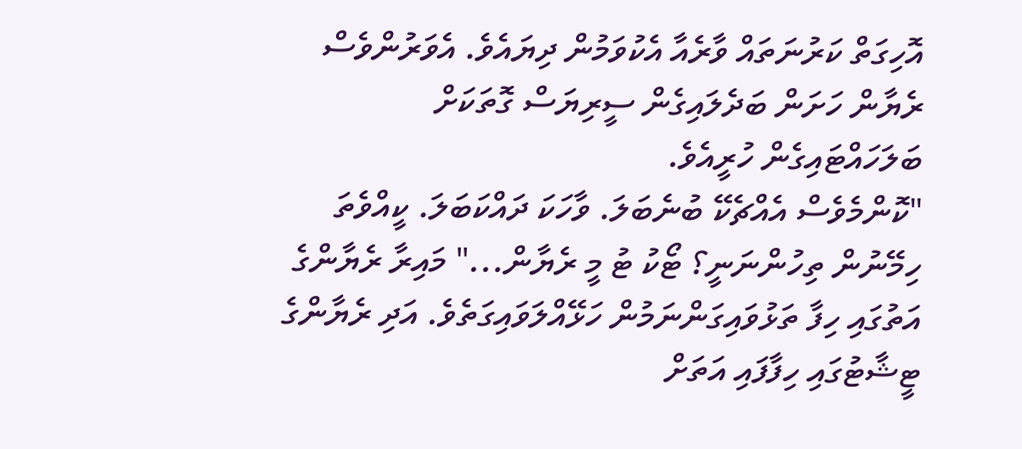އޮހިގަތް ކަރުނަތައް ވާރެއާ އެކުވަމުން ދިޔައެވެ. އެވަރުންވެސް ރެޔާން ހަށަން ބަދެލައިގެން ސީރިޔަސް ގޮތަކަށް ބަލަހައްޓައިގެން ހުރީއެވެ.
"ކޮންމެވެސް އެއްޗެކޭ ބުނެބަލަ. ވާހަކަ ދައްކަބަލަ. ކީއްވެތަ ހިމޭނުން ތިހުންނަނީ؟ ޓޯކު ޓު މީ ރެޔާން..." މައިރާ ރެޔާންގެ އަތުގައި ހިފާ ތަޅުވައިގަންނަމުން ހަޅޭއްލަވައިގަތެވެ. އަދި ރެޔާންގެ ޓީޝާޓުގައި ހިފާފައި އަތަށް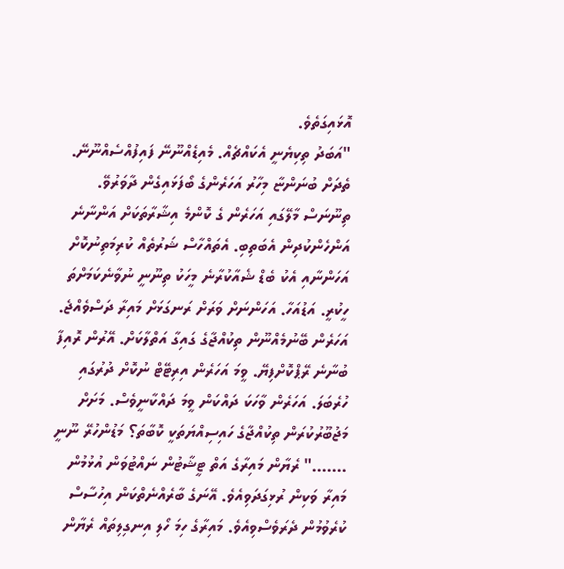އޮޅައިގަތެވެ.
"އަބަދު ތިކިޔެނީ އެކައްޗެއް. މެއިޑެއްނޫނޭ ފައިފުއްސެއްނޫނޭ. ތެދަށް ބުނަންޏާ މިހާރު އަހަރެންގެ ބޯފަޅައިގެން ދާވަރުވޭ. ތިނޫނަސް މާލޭގައި އަހަރެން ގެ ކޮންމެ އިޝާރާތަކަށް އަންނާނެ އަންހެންކުދިން އެބަތިބި. އެތައްހާސް ޝަރުތެއް ކުރިމަތިނުކޮށް އަހަންނާއި އެކު ބެޑް ޝެއާކުރާނެ މީހަކު ތިނޫނީ ނުވާނެކަމަށްތަ ހީކުރީ. އަޑުއަހާ. އަހަންނަށް ވަރަށް ރަނގަޅަށް މައިރާ ދަސްވެއްޖެ. އަހަރެން ބޭނުމެއްނޫން ތިކުއްޖާގެ ގައިގާ އަތްލާކަށް. އޭރުން ރޮއިފާ ބުނާނެ ރޭޕްކޮށްފިޔޭ. ވީމަ އަހަރެން އިރިޓޭޓް ނުކޮށް ދުރުގައި ހުރެބަލަ. އަހަރެން ވާހަކަ ދައްކަން ވީމަ ދައްކާނީވެސް. މަށަށް މަޖުބޫރުކުރަން ތިކުއްޖާގެ ހައިސިއްޔަތަކީ ކޮބާތަ؟ މަޑުންހުރޭ ނޫނީ ......." ރެޔާން މައިރާގެ އަތް ޓީޝާޓުން ނައްޓުވަން އުޅުމުން މައިރާ ވަކިން ރުޅިގަދަވިއެވެ. އޭނަގެ ބާރެއްނެތްކަން އިހުސާސް ކުރެވުމުން ދެރަވެސްވިއެވެ. މައިރާގެ ހިމަ ހޯލި އިނގިލިތައް ރެޔާން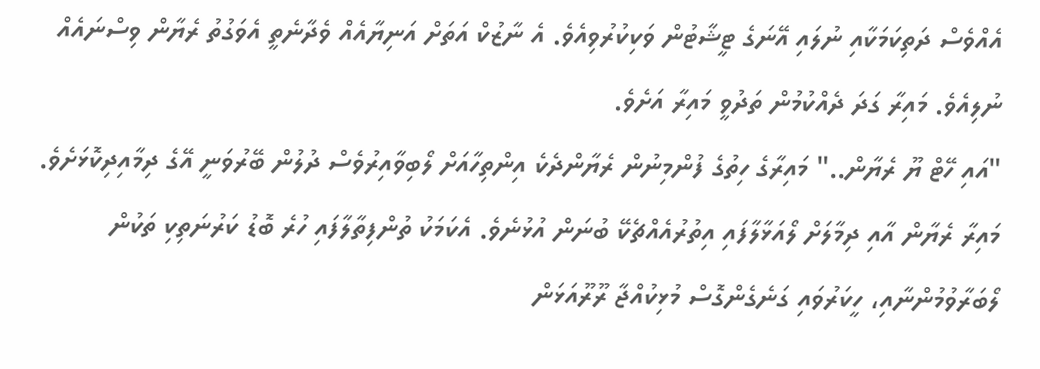އެއްވެސް ދަތިކަމަކާއި ނުލައި އޭނަގެ ޓީޝާޓުން ވަކިކުރުވިއެވެ. އެ ނާޒުކް އަތަށް އަނިޔާއެއް ވެދާނެތީ އެވަގުތު ރެޔާން ވިސްނައެއް ނުލިއެވެ. މައިރާ ގަދަ ދެއްކުމުން ތަދުވީ މައިރާ އަށެވެ.
"އައި ހޭޓް ޔޫ ރެޔާން.." މައިރާގެ ހިތުގެ ފުންމިނުން ރެޔާންދެކެ އިންތިހާއަށް ލޯބިވާއިރުވެސް ދުލުން ބޭރުވަނީ އޭގެ ދިމާއިދިކޮޅަށެވެ. މައިރާ ރެޔާން އާއި ދިމާލަށް ލޯއަޅާލާފައި އިތުރުއެއްޗެކޭ ބުނަން އުޅުނެވެ. އެކަމަކު ތުންފިތާލާފައި ހުރެ ބޮޑު ކަރުނަތިކި ތަކުން ލޯބަރާވުމުންނާއި، ހީކަރުވައި ގަނެގެންގޮސް މުޅިކުއްޖާ ރޫރޫއަޅަން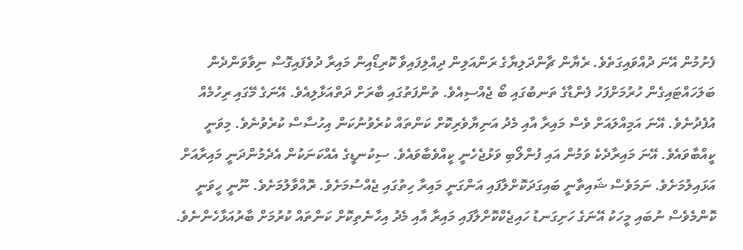ފެށުމުން އޭނަ ދުއްވައިގަތެވެ. ރެޔާން ޗާންދަލިޔާގެ ރަންއަލިން ދިއްލިފައިވާ ކޮރިޑޯއިން މައިރާ ދުވެފައިގޮސް ނިވާވަންދެން ބަލަހައްޓައިގެން ހުރުމަށްފަހު ފެންޑާގެ ތަނބުގައި ބޯ ޖެއްސިއެވެ. ތުންފަތުގައި ބާރަށް ދަތްއަޅާލިއެވެ. އޭނަގެ މޭގައި ރިހުމެއް އުފެދުނެވެ. އޭނަ އަމިއްލައަށް ވެސް މައިރާ އާއި މެދު އަނިޔާވެރިކޮށް ކަންތައް ކުރެވުނުކަން އިހުސާސް ކުރެވުނެވެ. މިވަނީ ކީއްބާވައެވެ. އޭނަ މައިރާދެކެ ވަމުން އައި ފުންލޯބި ވަޅުޖެހެނީ ކީއްވެބާވައެވެ. ސިކުނޑީގެ އެއްކަނަކުން އެދެމުންދަނީ މައިރާއަށް އަޅައިލުމަށެވެ. ނަމަވެސް ޝައިތާނީ ބައިގަދަކޮށްލާފައި އަންގަނީ މައިރާ ހިތުގައި ޖެއްސުމަށެވެ. ރޮއްވާލުމަށެވެ. ނޫނީ ހީވަނީ ކޮންމެވެސް ނުބައި މީހަކު އޭނަގެ ހަށިގަނޑު ހައިޖެކްކޮށްލާފައި މައިރާ އާއި މެދު އިހާނެތިކޮށް ކަންތައް ކުރުމަށް ބާރުއަޅާހެންނެވެ.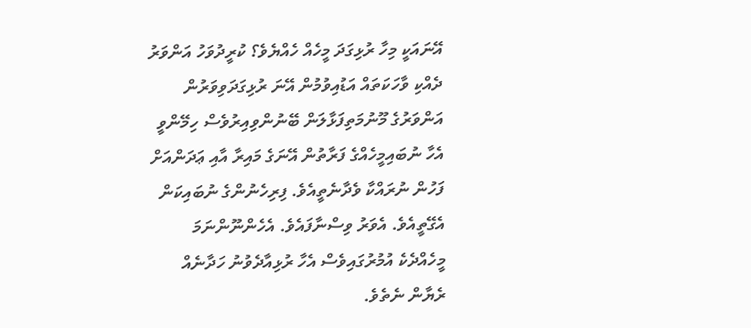އޭނައަކީ މިހާ ރުޅިގަދަ މީހެއް ހެއްޔެވެ؟ ކުރީދުވަހު އަންވަރު ދެއްކި ވާހަކަތައް އަޑުއިވުމުން އޭނަ ރުޅިގަދަވިވަރުން އަންވަރުގެ މޫނުމަތިފަޅާލަން ބޭނުންވިއިރުވެސް ހިމޭންވީ އެހާ ނުބައިމީހެއްގެ ފަރާތުން އޭނަގެ މައިރާ އާއި ޢަދަންއަށް ފަހުން ނުރައްކާ ވެދާނެތީއެވެ. ފިރިހެނުންގެ ނުބައިކަން އެގޭތީއެވެ. އެވަރު ވިސްނާފައެވެ. އެހެންނޫންނަމަ މީހެއްދެކެ އުމުރުގައިވެސް އެހާ ރުޅިއާދެވުނު ހަދާނެއް ރެޔާން ނެތެވެ.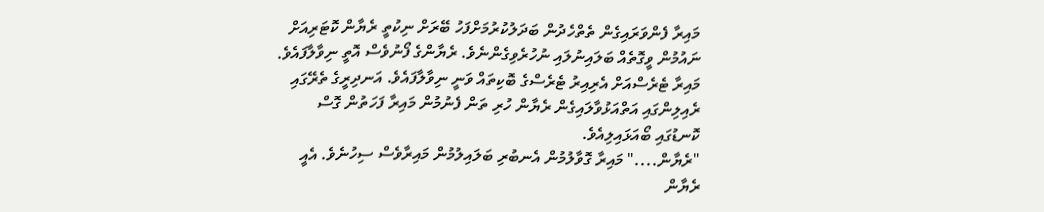މައިރާ ފެންވަރައިގެން ތެތްހެދުން ބަދަލުކުރުމަށްފަހު ބޭރަށް ނިކުތީ ރެޔާން ކޮޓަރިއަށް ނައުމުން ވީގޮތެއް ބަލައިނުލައި ނުހުރެވިގެންނެވެ. ރެޔާންގެ ފޯނުވެސް އޮތީ ނިވާލާފައެވެ. މައިރާ ޓެރެސްއަށް އެރިއިރު ޓެރެސްގެ ބޮކިތައް ވަނީ ނިވާލާފައެވެ. އަނދިރީގެ ތެރޭގައި ރެއިލިންގައި އަތްއަޅުވާލައިގެން ރެޔާން ހުރި ތަން ފެނުމުން މައިރާ ފަހަތުން ގޮސް ކޮނޑުގައި ބޯއަޅައިލިއެވެ.
"ރެޔާން...." މައިރާ ގޮވާލުމުން އެނބުރި ބަލައިލުމުން މައިރާވެސް ސިހުނެވެ. އެއީ ރެޔާން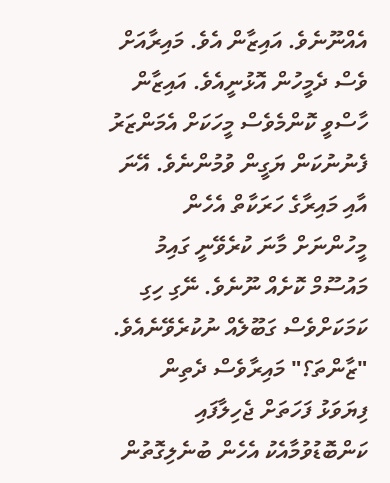އެއްނޫނެވެ. އައިޒާން އެވެ. މައިރާއަށް ވެސް ދެމީހުން އޮޅުނީއެވެ. އައިޒާން ހާސްވީ ކޮންމެވެސް މީހަކަށް އެމަންޒަރު ފެނުނުކަން ޔަގީން ވުމުންނެވެ. އޭނަ އާއި މައިރާގެ ހަރަކާތް އެހެން މީހުންނަށް މާނަ ކުރެވޭނީ ގައިމު މައުސޫމް ކޮށެއް ނޫނެވެ. ނޭގި ހިގި ކަމަކަށްވެސް ގަބޫލެއް ނުކުރެވޭނެއެވެ.
"ޒާންތަ؟" މައިރާވެސް ދެތިން ފިޔަވަޅު ފަހަތަށް ޖެހިލާފައި ކަންބޮޑުވުމާއެކު އެހެން ބުނެލިގޮތުން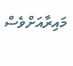މައިރާއަށްވެސް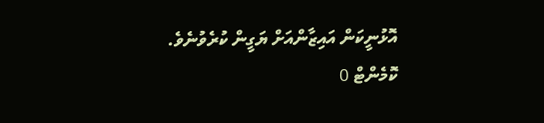އޮޅުނީކަން އައިޒާންއަށް ޔަގީން ކުރެވުނެވެ.
ކޮމެންޓް 0